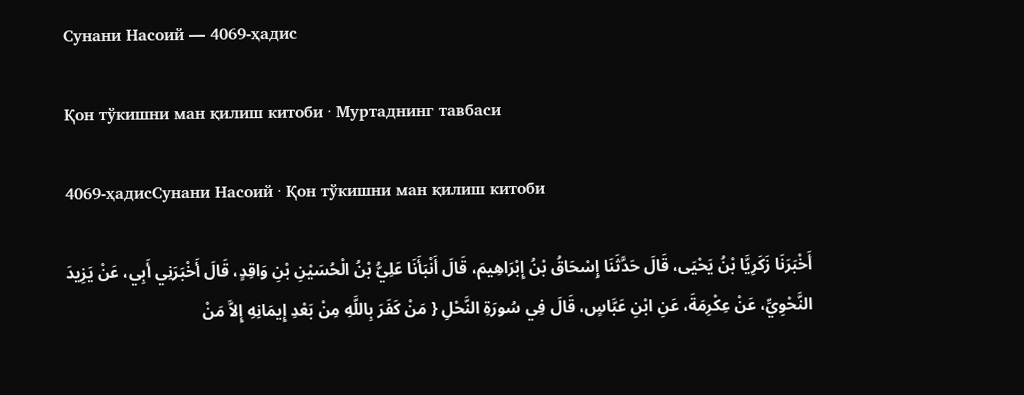Сунани Насоий — 4069-ҳадис

Қон тўкишни ман қилиш китоби · Муртаднинг тавбаси

4069-ҳадисСунани Насоий · Қон тўкишни ман қилиш китоби

أَخْبَرَنَا زَكَرِيَّا بْنُ يَحْيَى، قَالَ حَدَّثَنَا إِسْحَاقُ بْنُ إِبْرَاهِيمَ، قَالَ أَنْبَأَنَا عَلِيُّ بْنُ الْحُسَيْنِ بْنِ وَاقِدٍ، قَالَ أَخْبَرَنِي أَبِي، عَنْ يَزِيدَ النَّحْوِيِّ، عَنْ عِكْرِمَةَ، عَنِ ابْنِ عَبَّاسٍ، قَالَ فِي سُورَةِ النَّحْلِ { مَنْ كَفَرَ بِاللَّهِ مِنْ بَعْدِ إِيمَانِهِ إِلاَّ مَنْ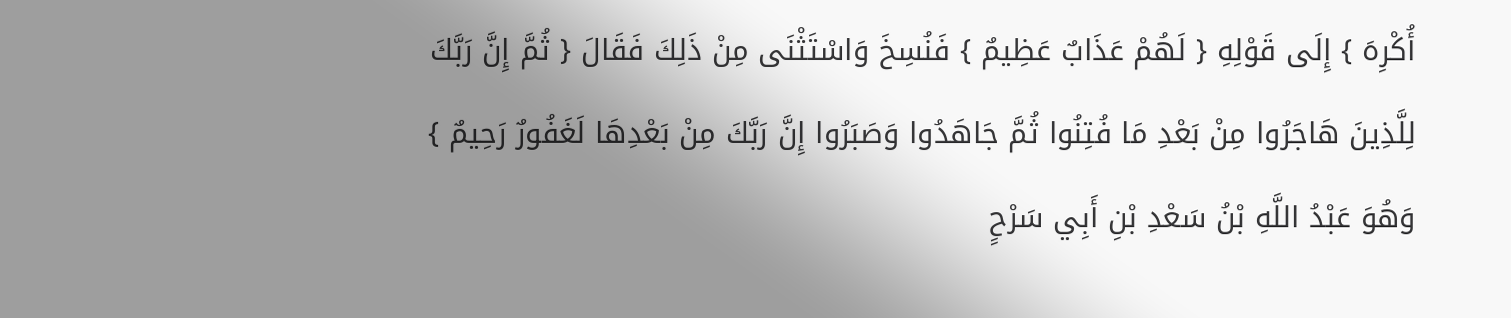أُكْرِهَ } إِلَى قَوْلِهِ { لَهُمْ عَذَابٌ عَظِيمٌ } فَنُسِخَ وَاسْتَثْنَى مِنْ ذَلِكَ فَقَالَ { ثُمَّ إِنَّ رَبَّكَ لِلَّذِينَ هَاجَرُوا مِنْ بَعْدِ مَا فُتِنُوا ثُمَّ جَاهَدُوا وَصَبَرُوا إِنَّ رَبَّكَ مِنْ بَعْدِهَا لَغَفُورٌ رَحِيمٌ } وَهُوَ عَبْدُ اللَّهِ بْنُ سَعْدِ بْنِ أَبِي سَرْحٍ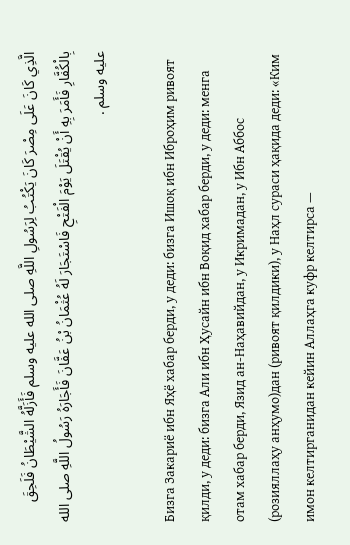الَّذِي كَانَ عَلَى مِصْرَ كَانَ يَكْتُبُ لِرَسُولِ اللَّهِ صلى الله عليه وسلم فَأَزَلَّهُ الشَّيْطَانُ فَلَحِقَ بِالْكُفَّارِ فَأَمَرَ بِهِ أَنْ يُقْتَلَ يَوْمَ الْفَتْحِ فَاسْتَجَارَ لَهُ عُثْمَانُ بْنُ عَفَّانَ فَأَجَارَهُ رَسُولُ اللَّهِ صلى الله عليه وسلم .

Бизга Закариё ибн Яҳё хабар берди, у деди: бизга Ишоқ ибн Иброҳим ривоят қилди, у деди: бизга Али ибн Ҳусайн ибн Воқид хабар берди, у деди: менга отам хабар берди, Язид ан-Наҳавийдан, у Икримадан, у Ибн Аббос (розияллаҳу анҳумо)дан (ривоят қилдики), у Наҳл сураси ҳақида деди: «Ким имон келтирганидан кейин Аллаҳга куфр келтирса —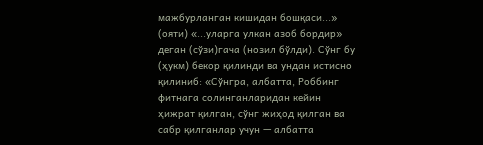мажбурланган кишидан бошқаси...» (ояти) «...уларга улкан азоб бордир» деган (сўзи)гача (нозил бўлди). Сўнг бу (ҳукм) бекор қилинди ва ундан истисно қилиниб: «Сўнгра, албатта, Роббинг фитнага солинганларидан кейин ҳижрат қилган, сўнг жиҳод қилган ва сабр қилганлар учун — албатта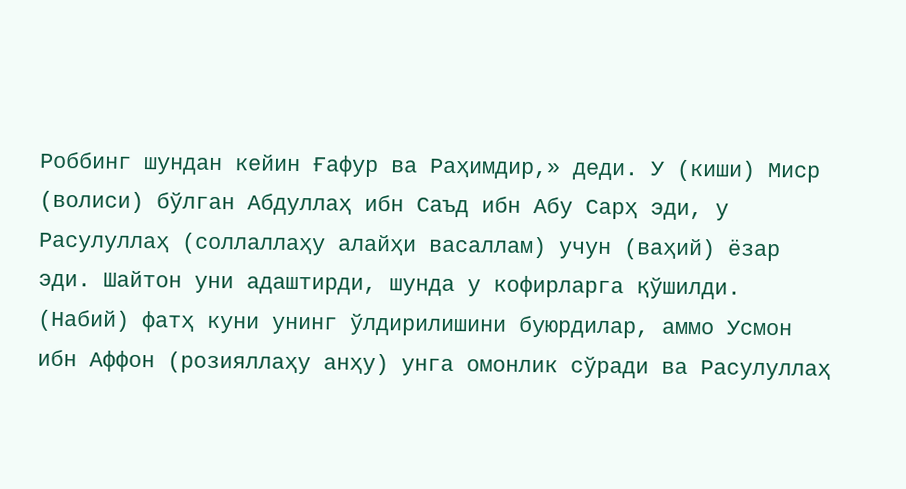Роббинг шундан кейин Ғафур ва Раҳимдир,» деди. У (киши) Миср (волиси) бўлган Абдуллаҳ ибн Саъд ибн Абу Сарҳ эди, у Расулуллаҳ (соллаллаҳу алайҳи васаллам) учун (ваҳий) ёзар эди. Шайтон уни адаштирди, шунда у кофирларга қўшилди. (Набий) фатҳ куни унинг ўлдирилишини буюрдилар, аммо Усмон ибн Аффон (розияллаҳу анҳу) унга омонлик сўради ва Расулуллаҳ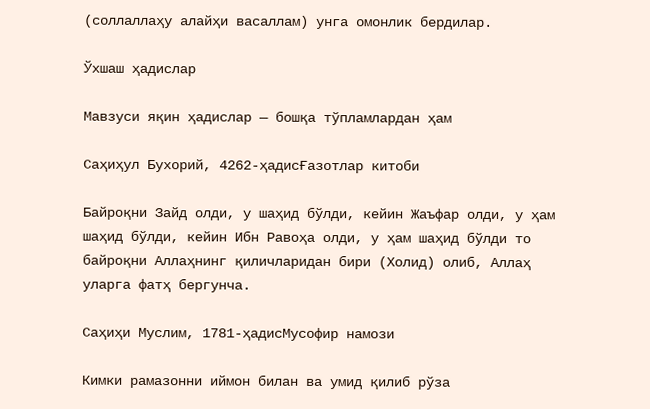(соллаллаҳу алайҳи васаллам) унга омонлик бердилар.

Ўхшаш ҳадислар

Мавзуси яқин ҳадислар — бошқа тўпламлардан ҳам

Саҳиҳул Бухорий, 4262-ҳадисҒазотлар китоби

Байроқни Зайд олди, у шаҳид бўлди, кейин Жаъфар олди, у ҳам шаҳид бўлди, кейин Ибн Равоҳа олди, у ҳам шаҳид бўлди то байроқни Аллаҳнинг қиличларидан бири (Холид) олиб, Аллаҳ уларга фатҳ бергунча.

Саҳиҳи Муслим, 1781-ҳадисМусофир намози

Кимки рамазонни иймон билан ва умид қилиб рўза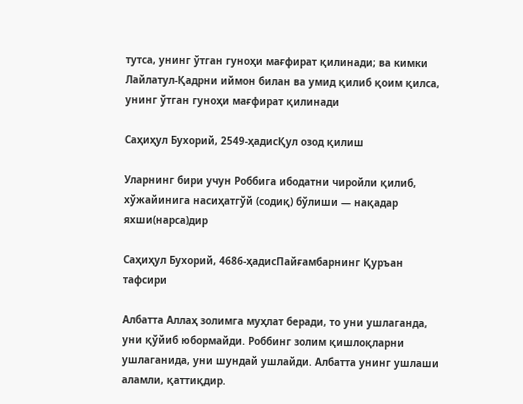тутса, унинг ўтган гуноҳи мағфират қилинади; ва кимки Лайлатул-Қадрни иймон билан ва умид қилиб қоим қилса, унинг ўтган гуноҳи мағфират қилинади

Саҳиҳул Бухорий, 2549-ҳадисҚул озод қилиш

Уларнинг бири учун Роббига ибодатни чиройли қилиб, хўжайинига насиҳатгўй (содиқ) бўлиши — нақадар яхши(нарса)дир

Саҳиҳул Бухорий, 4686-ҳадисПайғамбарнинг Қуръан тафсири

Албатта Аллаҳ золимга муҳлат беради, то уни ушлаганда, уни қўйиб юбормайди. Роббинг золим қишлоқларни ушлаганида, уни шундай ушлайди. Албатта унинг ушлаши аламли, қаттиқдир.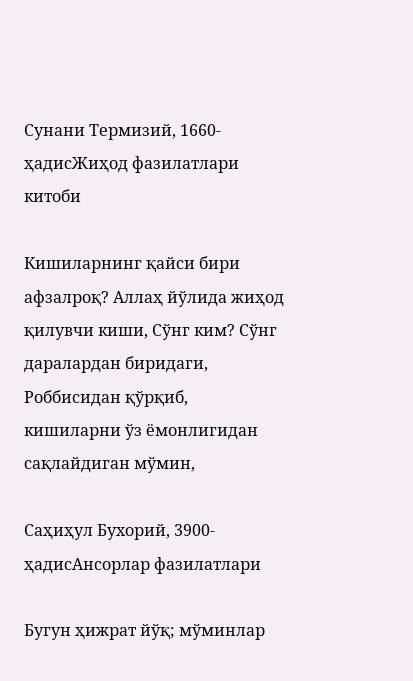Сунани Термизий, 1660-ҳадисЖиҳод фазилатлари китоби

Кишиларнинг қайси бири афзалроқ? Аллаҳ йўлида жиҳод қилувчи киши, Сўнг ким? Сўнг даралардан биридаги, Роббисидан қўрқиб, кишиларни ўз ёмонлигидан сақлайдиган мўмин,

Саҳиҳул Бухорий, 3900-ҳадисАнсорлар фазилатлари

Бугун ҳижрат йўқ; мўминлар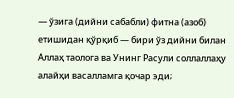— ўзига (дийни сабабли) фитна (азоб) етишидан қўрқиб — бири ўз дийни билан Аллаҳ таолога ва Унинг Расули соллаллаҳу алайҳи васалламга қочар эди;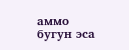аммо бугун эса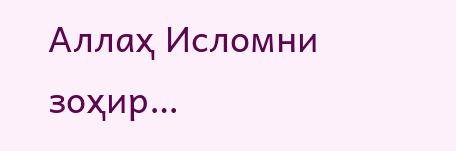Аллаҳ Исломни зоҳир…